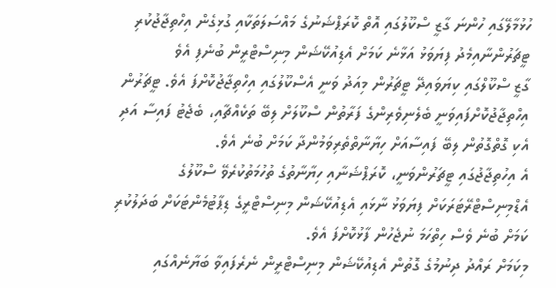ހުޅުމާލޭގައި ހުންނަ ގާޒީ ސްކޫލުގައި އޮތް ކޮރަޕްޝަނުގެ މައްސަލަތަކާއި ގުޅިގެން އިހްތިޖާޖުކުރި ޓީޗަރުންނާއިމެދު ފިޔަވަޅު އަޅާނެ ކަމަށް އެޑިއުކޭޝަން މިނިސްޓްރީން ބުނެފި އެވެ
ގާޒީ ސްކޫލްގައި ކިޔަވައިދޭ ޓީޗަރުން މިއަދު ވަނީ އެސްކޫލުގައި އިހްތިޖާޖުކޮށްފަ އެވެ. ޓީޗަރުން އިހްތިޖާޖުކޮށްފައިވަނީ ބެލެނިވެރިންގެ ފަރާތުން ސްކޫލަށް ލިބޭ ތަކެއްޗާއި، ބެޖެޓު ފައިސާ އަދި އެކި ގޮތްގޮތުން ލިބޭ ފައިސާއަށް ހިޔާނާތްތެރިވަމުންދާ ކަމަށް ބުނެ އެވެ.
އެ އިހުތިޖާޖުގައި ޓީޗަރުންވަނީ، ކޮރަޕްޝަނާއި ހިޔާނާތުގެ ތުހުމަތުކުރެވޭ ސްކޫލުގެ އެޑްމިނިސްޓްރޭޓަރަކަށް ފިޔަވަޅު ނާޅައި އެޑިއުކޭޝަން މިނިސްޓްރީގެ ޑިޕާޓުމެންޓަކަށް ބަދަލުކުރި ކަމަށް ބުނެ ވެސް ހިތްހަމަ ނުޖެހުން ފާޅުކޮށްފަ އެވެ.
މިކަމަށް ރައްދު ދިނުމުގެ ގޮތުން އެޑިއުކޭޝަން މިނިސްޓްރީން ނެރެފައިވާ ބަޔާނެއްގައި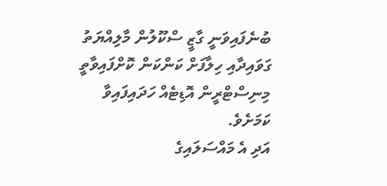ބުނެފައިވަނީ ގާޒީ ސްކޫލުން މާލިއްޔަތު ގަވައިދާއި ހިލާފަށް ކަންކަން ކޮށްފައިވާތީ މިނިސްޓްރީން އޮޑިޓެއް ހަދައިފައިވާ ކަމަށެވެ.
އަދި އެ މައްސަލައިގެ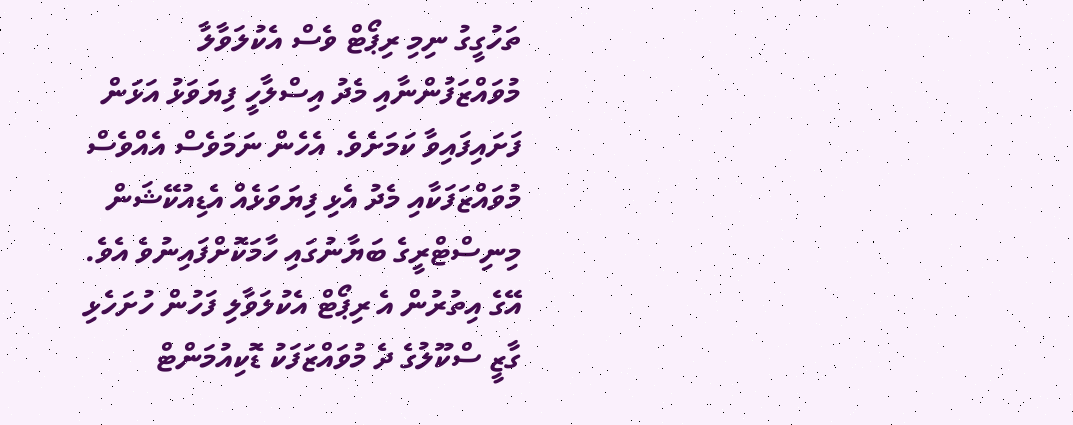ތަހުގީގު ނިމި ރިޕޯޓް ވެސް އެކުލަވާލާ މުވައްޒަފުންނާއި މެދު އިސްލާހީ ފިޔަވަޅު އަޅަން ފަށައިފައިވާ ކަމަށެވެ. އެހެން ނަމަވެސް އެއްވެސް މުވައްޒަފަކާއި މެދު އެޅި ފިޔަވަޅެއް އެޑިއުކޭޝަން މިނިސްޓްރީގެ ބަޔާނުގައި ހާމަކޮށްފައިނުވެ އެވެ.
އޭގެ އިތުރުން އެ ރިޕޯޓް އެކުލަވާލި ފަހުން ހުށަހެޅި ގާޒީ ސްކޫލުގެ ދެ މުވައްޒަފަކު ޑޮކިއުމަންޓް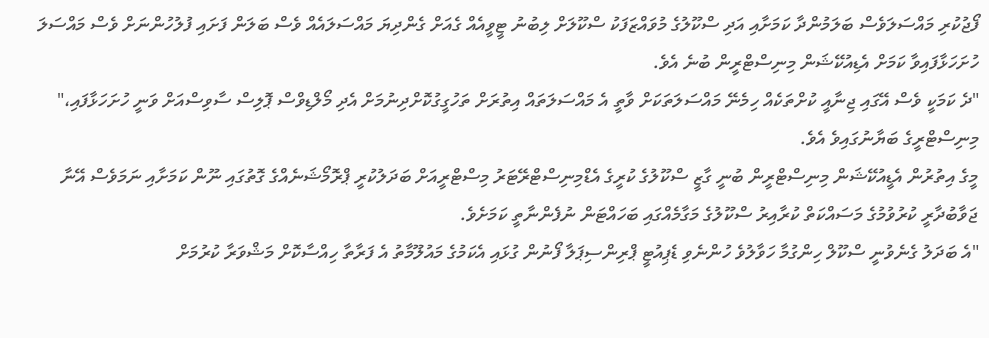ފޯޖުކުރި މައްސަލަވެސް ބަލަމުންދާ ކަމަށާއި އަދި ސްކޫލުގެ މުވައްޒަފަކު ސްކޫލަށް ލިބުނު ޓީވީއެއް ގެއަށް ގެންދިޔަ މައްސަލައެއް ވެސް ބަލަން ފަށައި ފުލުހުންނަށް ވެސް މައްސަލަ ހުށަހަޅާފައިވާ ކަމަށް އެޑިއުކޭޝަން މިނިސްޓްރީން ބުނެ އެވެ.
"ދެ ކަމަކީ ވެސް އޭގައި ޖިނާއީ ކުށްތަކެއް ހިމެނޭ މައްސަލަތަކަށް ވާތީ އެ މައްސަލަތައް އިތުރަށް ތަހުގީގުކޮށްދިނުމަށް އެދި މޯލްޑިވްސް ޕޮލިސް ސާވިސްއަށް ވަނީ ހުށަހަޅާފައި،" މިނިސްޓްރީގެ ބަޔާނުގައިވެ އެވެ.
މީގެ އިތުރުން އެޑީއުކޭޝަން މިނިސްޓްރީން ބުނީ ގާޒީ ސްކޫލުގެ ކުރީގެ އެޑްމިނިސްޓްރޭޓަރު މިސްޓްރީއަށް ބަދަލުކުރީ ޕްރޮމޯޝަނެއްގެ ގޮތުގައި ނޫން ކަމަށާއި ނަމަވެސް އޭނާ ޖަވާބުދާރީ ކުރުވުމުގެ މަސައްކަތް ކުރާއިރު ސްކޫލުގެ މަގާމެއްގައި ބަހައްޓަން ނުފެންނާތީ ކަމަށެވެ.
"އެ ބަދަލު ގެނެވުނީ ސްކޫލް ހިންގުމާ ހަވާލުވެ ހުންނެވި ޑެޕިއުޓީ ޕްރިންސިޕަލާ ފޯނުން ގުޅައި އެކަމުގެ މައުލޫމާތު އެ ފަރާތާ ހިއްސާކޮށް މަޝްވަރާ ކުރުމަށް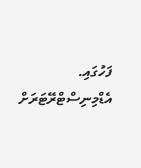ފަހުގައި. އެޑްމިނިސްޓްރޭޓަރަށް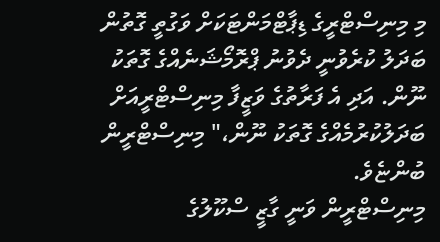މި މިނިސްޓްރީގެ ޑިޕާޓްމަންޓަކަށް ވަގުތީ ގޮތުން ބަދަލު ކުރެވުނީ ދެވުނު ޕްރޮމޯޝަނެއްގެ ގޮތަކު ނޫން. އަދި އެ ފަރާތުގެ ވަޒީފާ މިނިސްޓްރީއަށް ބަދަލުކުރުމެއްގެ ގޮތަކު ނޫން،" މިނިސްޓްރީން ބުންޏެވެ.
މިނިސްޓްރީން ވަނީ ގާޒީ ސްކޫލުގެ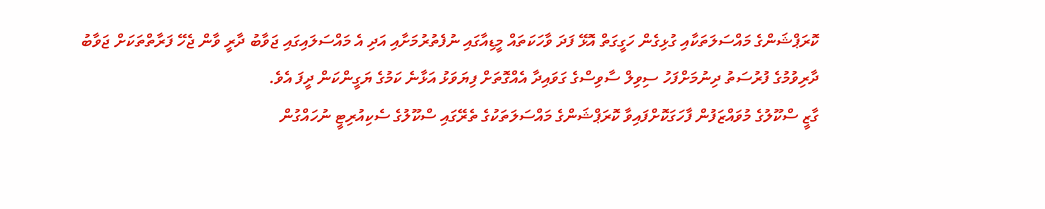ކޮރަޕްޝަންގެ މައްސަލަތަކާއި ގުޅިގެން ހަގީގަތް އޮޅޭ ފަދަ ވާހަކަތައް މީޑިއާގައި ނުފެތުރުމަށާއި އަދި އެ މައްސަލައިގައި ޖަވާބު ދާރީ ވާން ޖެހޭ ފަރާތްތަކަށް ޖަވާބު ދާރިވުމުގެ ފުރުސަތު ދިނުމަށްފަހު ސިވިލް ސާވިސްގެ ގަވައިދާ އެއްގޮތަށް ފިޔަވަޅު އަޅާނެ ކަމުގެ ޔަގީންކަން ދީފަ އެވެ.
ގާޒީ ސްކޫލުގެ މުވައްޒަފުން ފާހަގަކޮށްފައިވާ ކޮރަޕްޝަންގެ މައްސަލަތަކުގެ ތެރޭގައި ސްކޫލުގެ ސެކިއުރިޓީ ނުހައްގުން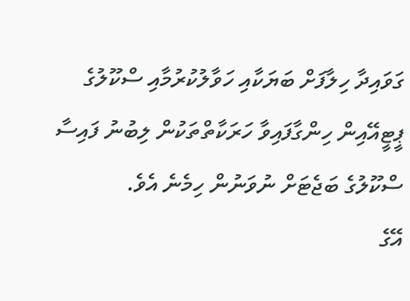ގަވައިދާ ހިލާފަށް ބަޔަކާއި ހަވާލުކުރުމާއި ސްކޫލުގެ ޕީޓީއޭއިން ހިންގާފައިވާ ހަރަކާތްތަކުން ލިބުނު ފައިސާ ސްކޫލުގެ ބަޖެޓަށް ނުވަނުން ހިމެނެ އެވެ.
އޭގެ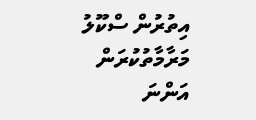އިތުރުން ސްކޫލު މަރާމާތުކުރަން އަންނަ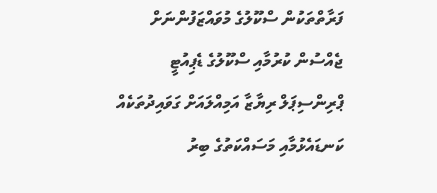ފަރާތްތަކުން ސްކޫލުގެ މުވައްޒަފުންނަށް ޖެއްސުން ކުރުމާއި ސްކޫލުގެ ޑެޕިއުޓީ ޕްރިންސިޕަލް ރިޔާޒާ އަމިއްލައަށް ގަވައިދުތަކެއް ކަނޑައެޅުމާއި މަސައްކަތުގެ ބިރު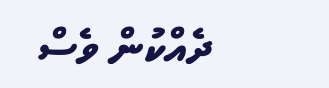ދެއްކުން ވެސް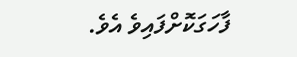ފާހަގަކޮށްފައިވެ އެވެ.